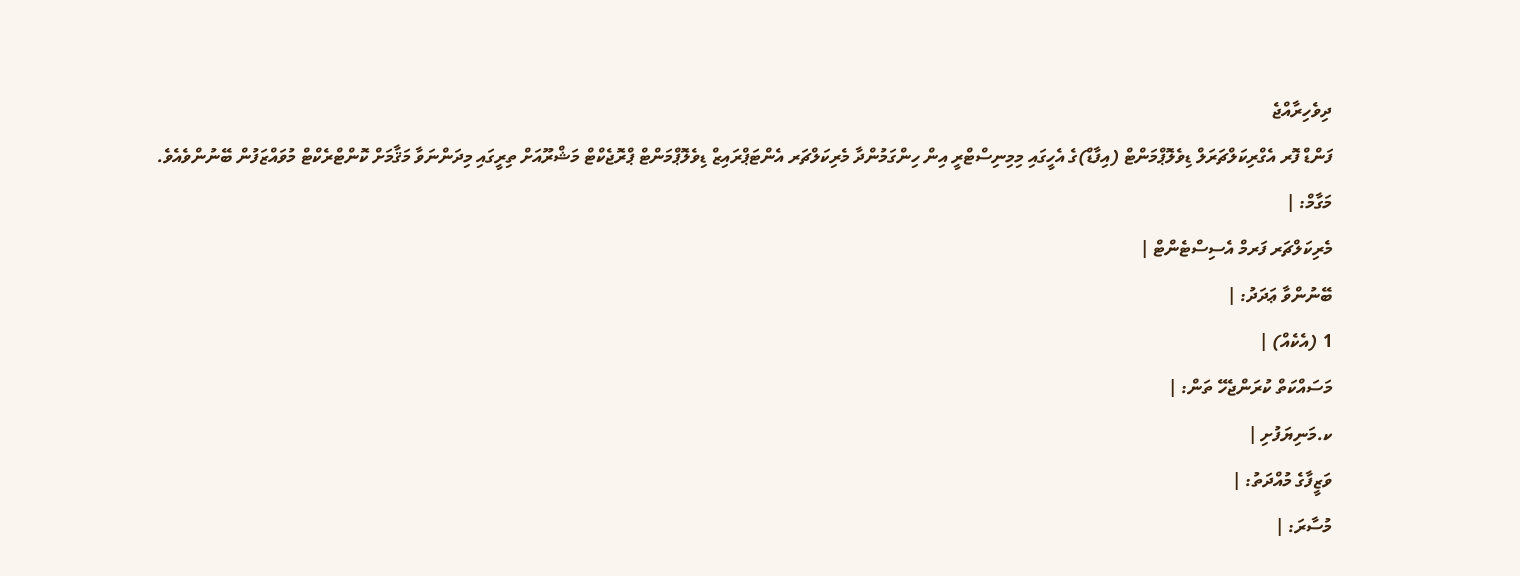ދިވެހިރާއްޖެ
ފަންޑް ފޮރ އެގްރިކަލްޗަރަލް ޑިވެލޮޕްމަންޓް (އިފާޑް)ގެ އެހީގައި މިމިނިސްޓްރީ އިން ހިންގަމުންދާ މެރިކަލްޗަރ އެންޓަޕްރައިޒް ޑިވެލޮޕްމަންޓް ޕްރޮޖެކްޓް މަޝްރޫއަށް ތިރީގައި މިދަންނަވާ މަޤާމަށް ކޮންޓްރެކްޓް މުވައްޒަފުން ބޭނުންވެއެވެ.
މަގާމް: |
މެރިކަލްޗަރ ފަރމް އެސިސްޓެންޓް |
ބޭނުންވާ ޢަދަދު: |
1 (އެކެއް) |
މަސައްކަތް ކުރަންޖެހޭ ތަން: |
ކ.މަނިޔަފުށި |
ވަޒީފާގެ މުއްދަތު: |
މުސާރަ: |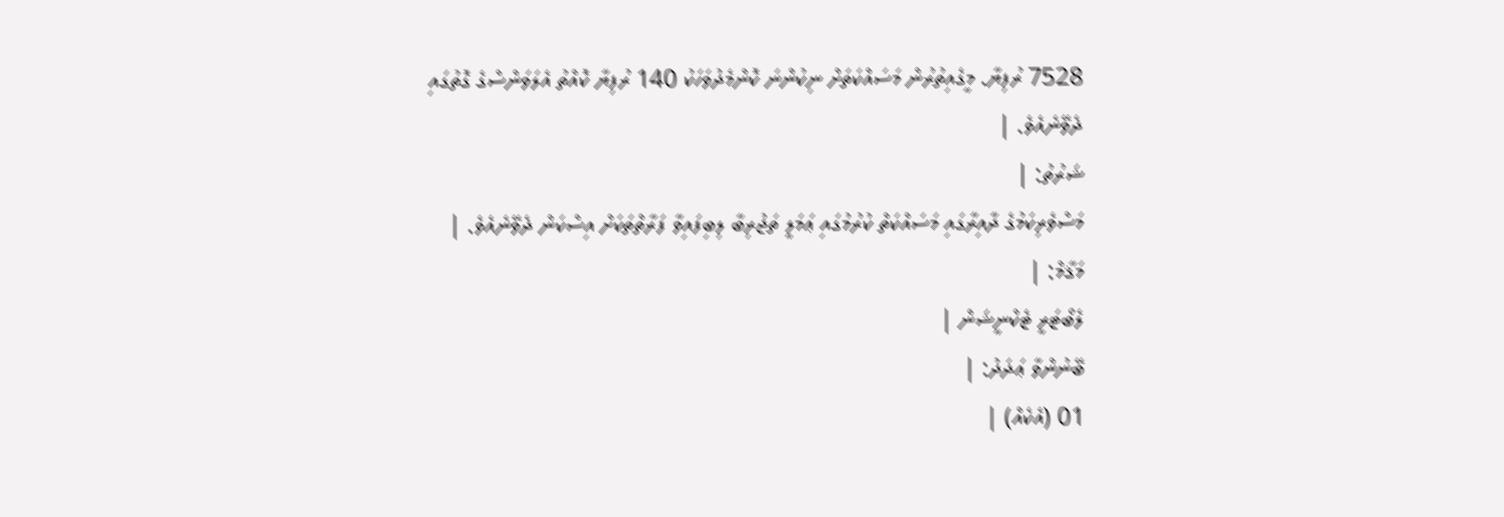7528 ރުފިޔާ. މީގެއިތުރުން މަސައްކަތަށް ނިކުންނަ ކޮންމެދުވަހަކު 140 ރުފިޔާ ކޮއްތު އެލަވަންސްގެ ގޮތުގައި ދެވޭނެއެވެ. |
ޝަރުތު: |
މަސްވެރިކަމުގެ ދާއިރާގައި މަސައްކަތް ކުރުމުގައި ޢަމަލީ ތަޖުރިބާ ލިބިފައިވާ ފަރާތްތަކަށް އިސްކަން ދެވޭނެއެވެ. |
މަޤާމް: |
ލެބޯޓަރީ ޓެކްނީޝަން |
ބޭނުންވާ ޢަދަދު: |
01 (އެކެއް) |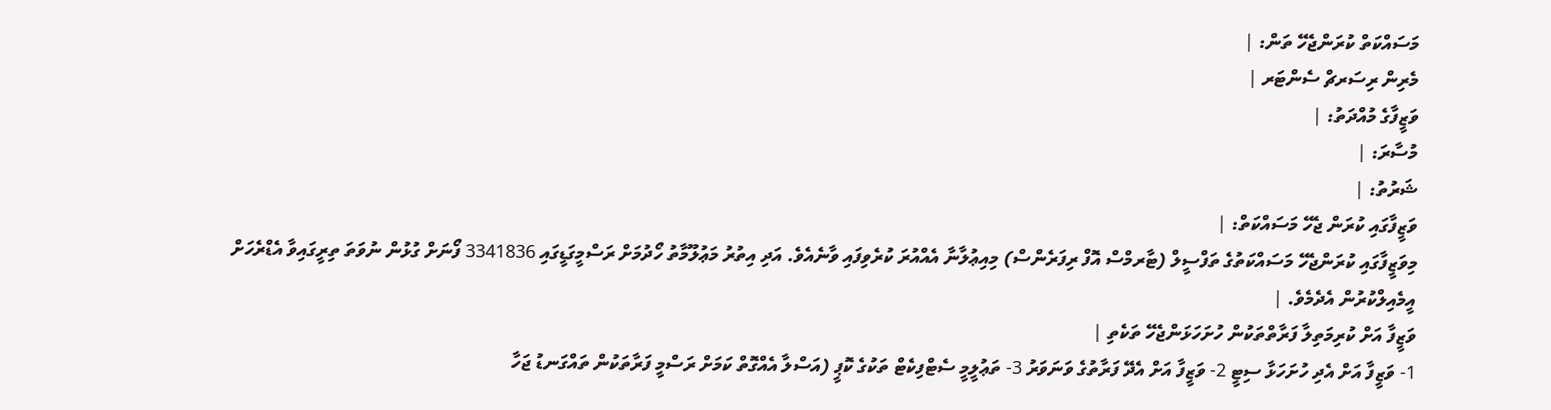މަސައްކަތް ކުރަންޖެހޭ ތަން: |
މެރިން ރިސަރޗް ސެންޓަރ |
ވަޒީފާގެ މުއްދަތު: |
މުސާރަ: |
ޝަރުތު: |
ވަޒީފާގައި ކުރަން ޖެހޭ މަސައްކަތް: |
މިވަޒީފާގައި ކުރަންޖެހޭ މަސައްކަތުގެ ތަފްސީލް (ޓާރމްސް އޮފް ރިފަރެންސް) މިއިޢުލާނާ އެއްއުރަ ކުރެވިފައި ވާނެއެވެ. އަދި އިތުރު މަޢުލޫމާތު ހޯދުމަށް ރަސްމީގަޑީގައި 3341836 ފޯނަށް ގުޅުން ނުވަތަ ތިރީގައިވާ އެޑްރެހަށް އީމެއިލްކުރުން އެދެމެވެ. |
ވަޒީފާ އަށް ކުރިމަތިލާ ފަރާތްތަކުން ހުށަހަޅަންޖެހޭ ތަކެތި |
1- ވަޒީފާ އަށް އެދި ހުށަހަޅާ ސިޓީ 2- ވަޒީފާ އަށް އެދޭ ފަރާތުގެ ވަނަވަރު 3- ތަޢުލީމީ ސެޓްފިކެޓް ތަކުގެ ކޮޕީ (އަސްލާ އެއްގޮތް ކަމަށް ރަސްމީ ފަރާތަކުން ތައްގަނޑު ޖަހާ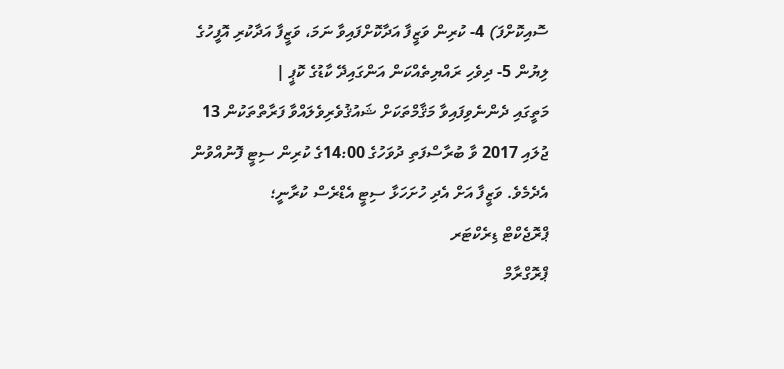ސޮއިކޮށްފަ) 4- ކުރިން ވަޒީފާ އަދާކޮށްފައިވާ ނަމަ، ވަޒީފާ އަދާކުރި އޮފީހުގެ ލިޔުން 5- ދިވެހި ރައްޔިތެއްކަން އަންގައިދޭ ކާޑުގެ ކޮޕީ |
މަތީގައި ދެންނެވިފައިވާ މަޤާމްތަކަށް ޝައުޤުވެރިވެލައްވާ ފަރާތްތަކުން 13 ޖުލައި 2017 ވާ ބުރާސްފަތި ދުވަހުގެ 14:00ގެ ކުރިން ސިޓީ ފޮނުއްވުން އެދެމެވެ. ވަޒީފާ އަށް އެދި ހުށަހަޅާ ސިޓީ އެޑްރެސް ކުރާނީ؛
ޕްރޮޖެކްޓް ޑިރެކްޓަރ
ޕްރޮގްރާމް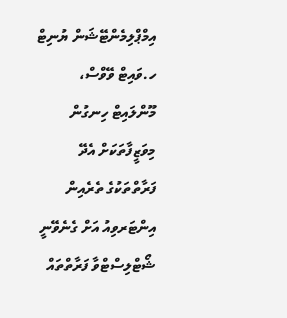އިމްޕްލިމެންޓޭޝަން ޔުނިޓް
ހ.ވައިޓް ވޭވްސް، މޫންލައިޓް ހިނގުން
މިވަޒީފާތަކަށް އެދޭ ފަރާތްތަކުގެ ތެރެއިން އިންޓަރވިއު އަށް ގެނެވޭނީ ޝޯޓްލިސްޓްވާ ފަރާތްތައް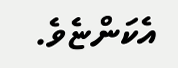އެކަންޏެވެ.